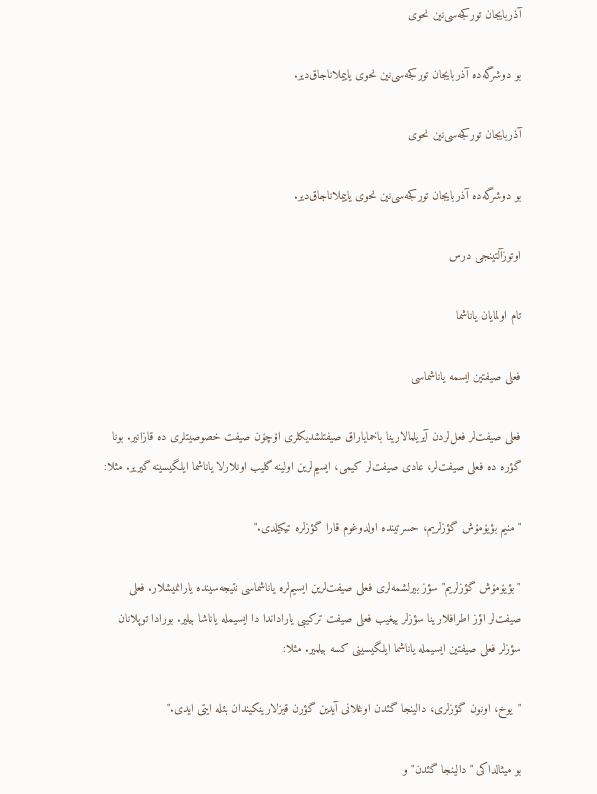آذربایجان تورکجه‌سی‌نین نحوی

بو دوشرگه‌ده آذربایجان تورکجه‌سی‌نین نحوی یاییملاناجاق‌دیر.

آذربایجان تورکجه‌سی‌نین نحوی

بو دوشرگه‌ده آذربایجان تورکجه‌سی‌نین نحوی یاییملاناجاق‌دیر.

اوتوزآلتینجى درس

تام اولمایان یاناشما

فعلی صیفتین ایسمه یاناشماسى

فعلی صیفت‌لر فعل‌لردن آیریلمالارینا باخمایاراق صیفتلشدیکلرى اۆچۆن صیفت خصوصیتلرى ده قازانیر. بونا گؤره ده فعلى صیفت‌لر، عادى صیفت‌لر کیمى، ایسیم‌لرین اولینه گلیب اونلارلا یاناشما ایلگیسینه گیریر. مثلا:

"منیم بؤیۆمۆش گؤزلریم، حسرتینده اولدوغوم قارا گؤزلره تیکیلدى."

"بؤیۆمۆش گؤزلریم" سؤز بیرلشمه‌لرى فعلى صیفت‌لرین ایسیم‌لره یاناشماسى نتیجه‌سینده یارانمیشلار. فعلى صیفت‌لر اؤز اطرافلارینا سؤزلر ییغیب فعلى صیفت ترکیبى یاراداندا دا ایسیمله یاناشا بیلیر. بورادا توپلانان سؤزلر فعلى صیفتین ایسیمله یاناشما ایلگیسینى کسه بیلمیر. مثلا:

"یوخ، اونون گؤزلرى، دالینجا گئدن اوغلانى آیدین گؤرن قیزلارینکیندان بئله ایتى ایدى."

بو میثالداکى "دالینجا گئدن" و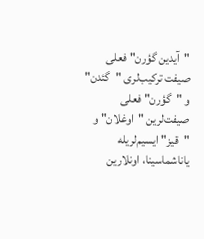"آیدین گؤرن" فعلى صیفت ترکیب‌لرى "گئدن" و "گؤرن" فعلى صیفت‌لرین "اوغلان" و "قیز" ایسیم‌لریله یاناشماسینا، اونلارین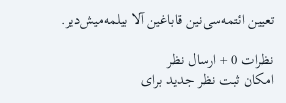تعیین ائتمه‌سی‌نین قاباغین آلا بیلمه‌میش‌دیر.

نظرات 0 + ارسال نظر
امکان ثبت نظر جدید برای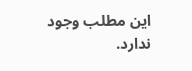این مطلب وجود ندارد.